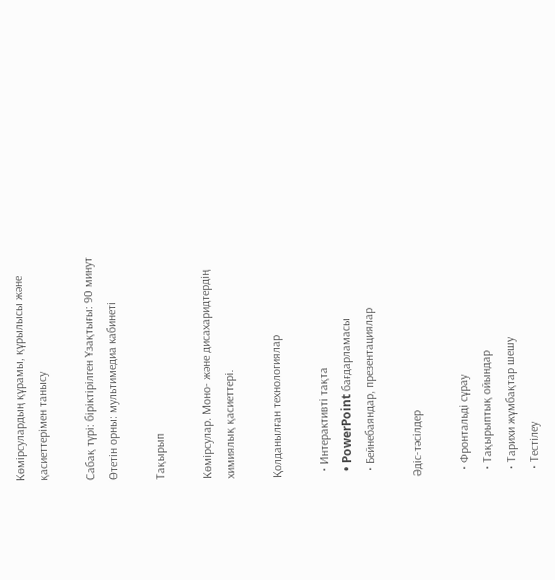Көмірсулардың құрамы, құрылысы және қасиеттерімен танысу

Сабақ түрі: біріктірілген Ұзақтығы: 90 минут Өтетін орны: мультимедиа кабинеті

Тақырып

Көмірсулар. Моно- және дисахаридтердің химиялық қасиеттері.

Қолданылған технологиялар

  • Интерактивті тақта
  • PowerPoint бағдарламасы
  • Бейнебаяндар, презентациялар

Әдіс-тәсілдер

  • Фронтальді сұрау
  • Тақырыптық ойындар
  • Тарихи жұмбақтар шешу
  • Тестілеу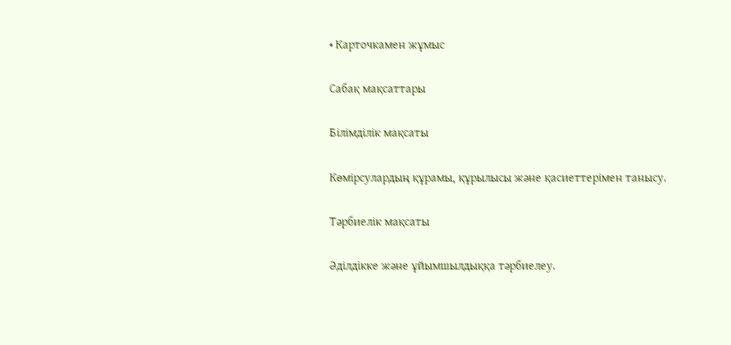• Карточкамен жұмыс

Сабақ мақсаттары

Білімділік мақсаты

Көмірсулардың құрамы, құрылысы және қасиеттерімен танысу.

Тәрбиелік мақсаты

Әділдікке және ұйымшылдыққа тәрбиелеу.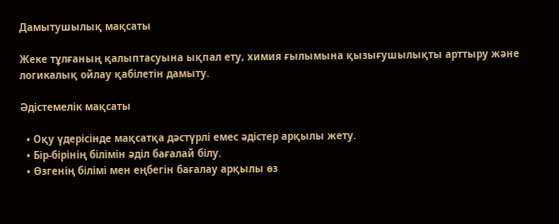Дамытушылық мақсаты

Жеке тұлғаның қалыптасуына ықпал ету, химия ғылымына қызығушылықты арттыру және логикалық ойлау қабілетін дамыту.

Әдістемелік мақсаты

  • Оқу үдерісінде мақсатқа дәстүрлі емес әдістер арқылы жету.
  • Бір-бірінің білімін әділ бағалай білу.
  • Өзгенің білімі мен еңбегін бағалау арқылы өз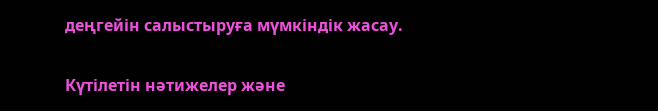деңгейін салыстыруға мүмкіндік жасау.

Күтілетін нәтижелер және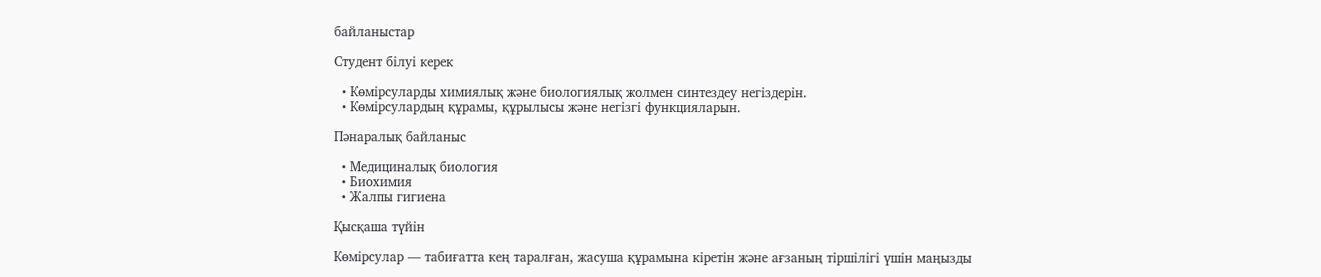байланыстар

Студент білуі керек

  • Көмірсуларды химиялық және биологиялық жолмен синтездеу негіздерін.
  • Көмірсулардың құрамы, құрылысы және негізгі функцияларын.

Пәнаралық байланыс

  • Медициналық биология
  • Биохимия
  • Жалпы гигиена

Қысқаша түйін

Көмірсулар — табиғатта кең таралған, жасуша құрамына кіретін және ағзаның тіршілігі үшін маңызды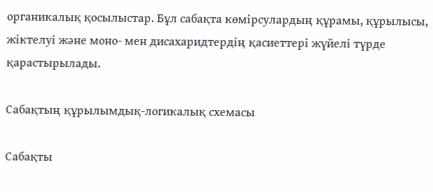органикалық қосылыстар. Бұл сабақта көмірсулардың құрамы, құрылысы, жіктелуі және моно- мен дисахаридтердің қасиеттері жүйелі түрде қарастырылады.

Сабақтың құрылымдық-логикалық схемасы

Сабақты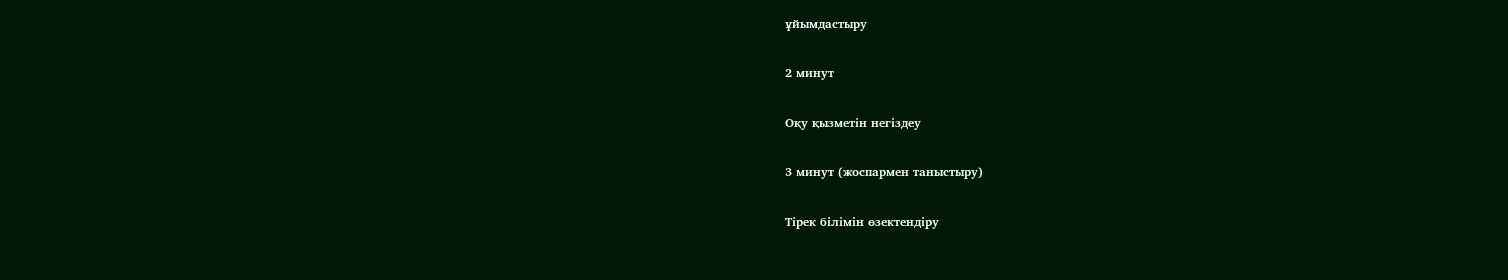ұйымдастыру

2 минут

Оқу қызметін негіздеу

3 минут (жоспармен таныстыру)

Тірек білімін өзектендіру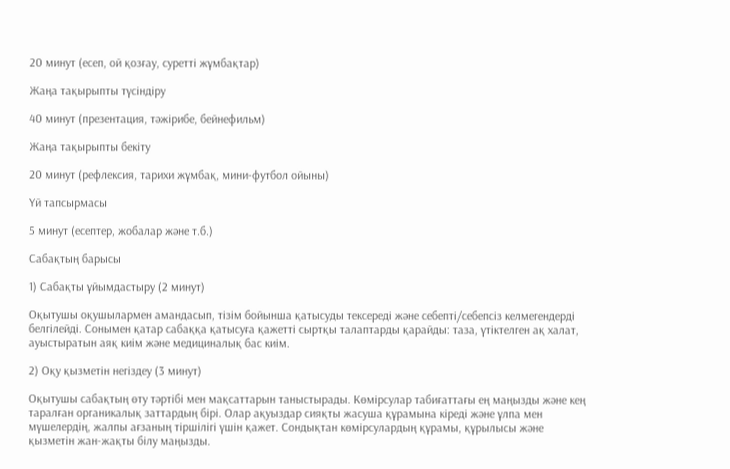20 минут (есеп, ой қозғау, суретті жұмбақтар)

Жаңа тақырыпты түсіндіру

40 минут (презентация, тәжірибе, бейнефильм)

Жаңа тақырыпты бекіту

20 минут (рефлексия, тарихи жұмбақ, мини-футбол ойыны)

Үй тапсырмасы

5 минут (есептер, жобалар және т.б.)

Сабақтың барысы

1) Сабақты ұйымдастыру (2 минут)

Оқытушы оқушылармен амандасып, тізім бойынша қатысуды тексереді және себепті/себепсіз келмегендерді белгілейді. Сонымен қатар сабаққа қатысуға қажетті сыртқы талаптарды қарайды: таза, үтіктелген ақ халат, ауыстыратын аяқ киім және медициналық бас киім.

2) Оқу қызметін негіздеу (3 минут)

Оқытушы сабақтың өту тәртібі мен мақсаттарын таныстырады. Көмірсулар табиғаттағы ең маңызды және кең таралған органикалық заттардың бірі. Олар ақуыздар сияқты жасуша құрамына кіреді және ұлпа мен мүшелердің, жалпы ағзаның тіршілігі үшін қажет. Сондықтан көмірсулардың құрамы, құрылысы және қызметін жан-жақты білу маңызды.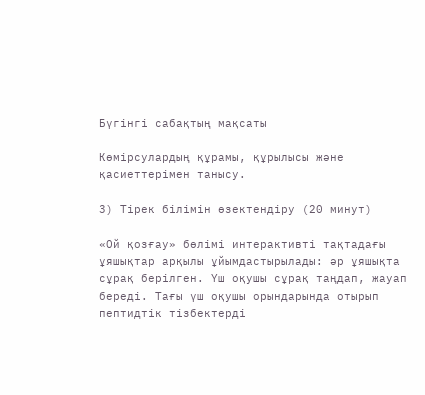Бүгінгі сабақтың мақсаты

Көмірсулардың құрамы, құрылысы және қасиеттерімен танысу.

3) Тірек білімін өзектендіру (20 минут)

«Ой қозғау» бөлімі интерактивті тақтадағы ұяшықтар арқылы ұйымдастырылады: әр ұяшықта сұрақ берілген. Үш оқушы сұрақ таңдап, жауап береді. Тағы үш оқушы орындарында отырып пептидтік тізбектерді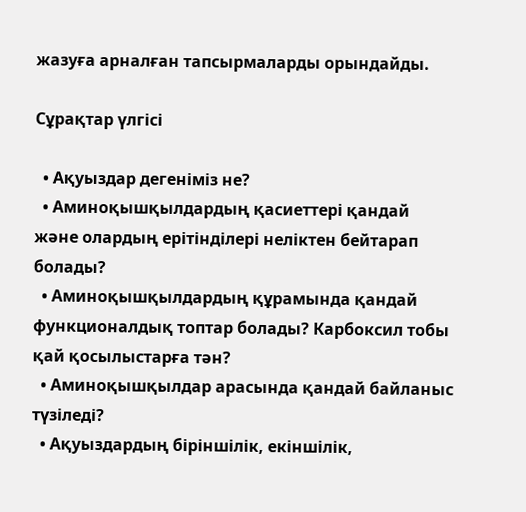жазуға арналған тапсырмаларды орындайды.

Сұрақтар үлгісі

  • Ақуыздар дегеніміз не?
  • Аминоқышқылдардың қасиеттері қандай және олардың ерітінділері неліктен бейтарап болады?
  • Аминоқышқылдардың құрамында қандай функционалдық топтар болады? Карбоксил тобы қай қосылыстарға тән?
  • Аминоқышқылдар арасында қандай байланыс түзіледі?
  • Ақуыздардың біріншілік, екіншілік,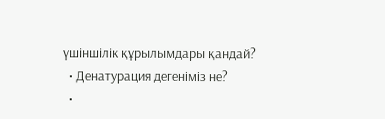үшіншілік құрылымдары қандай?
  • Денатурация дегеніміз не?
  •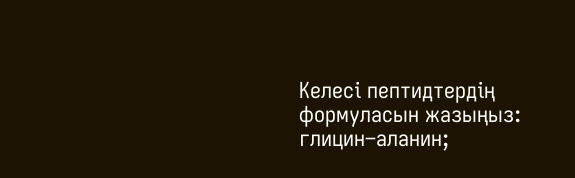Келесі пептидтердің формуласын жазыңыз: глицин–аланин;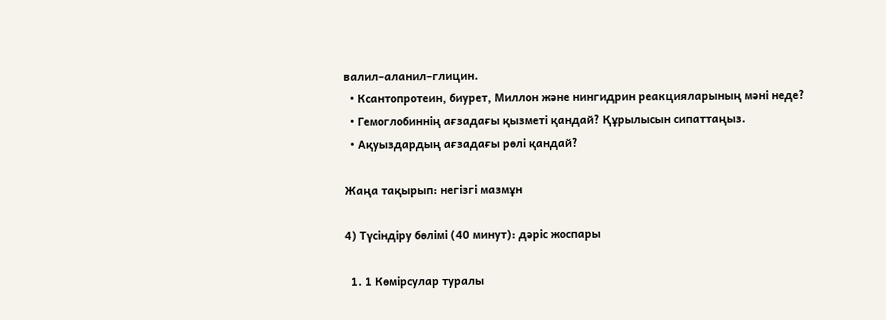валил–аланил–глицин.
  • Ксантопротеин, биурет, Миллон және нингидрин реакцияларының мәні неде?
  • Гемоглобиннің ағзадағы қызметі қандай? Құрылысын сипаттаңыз.
  • Ақуыздардың ағзадағы рөлі қандай?

Жаңа тақырып: негізгі мазмұн

4) Түсіндіру бөлімі (40 минут): дәріс жоспары

  1. 1 Көмірсулар туралы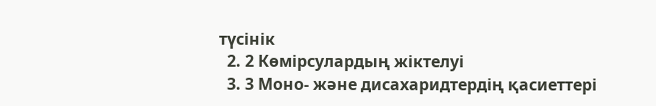түсінік
  2. 2 Көмірсулардың жіктелуі
  3. 3 Моно- және дисахаридтердің қасиеттері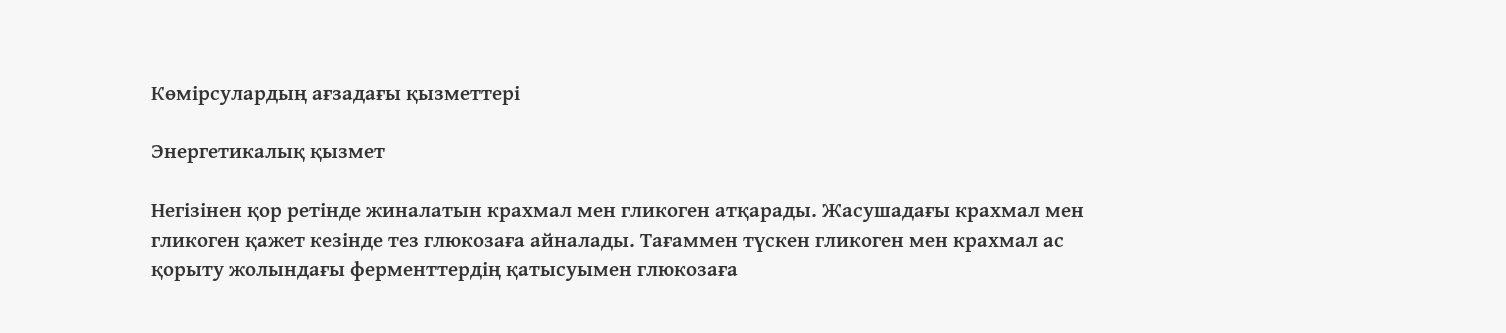Көмірсулардың ағзадағы қызметтері

Энергетикалық қызмет

Негізінен қор ретінде жиналатын крахмал мен гликоген атқарады. Жасушадағы крахмал мен гликоген қажет кезінде тез глюкозаға айналады. Тағаммен түскен гликоген мен крахмал ас қорыту жолындағы ферменттердің қатысуымен глюкозаға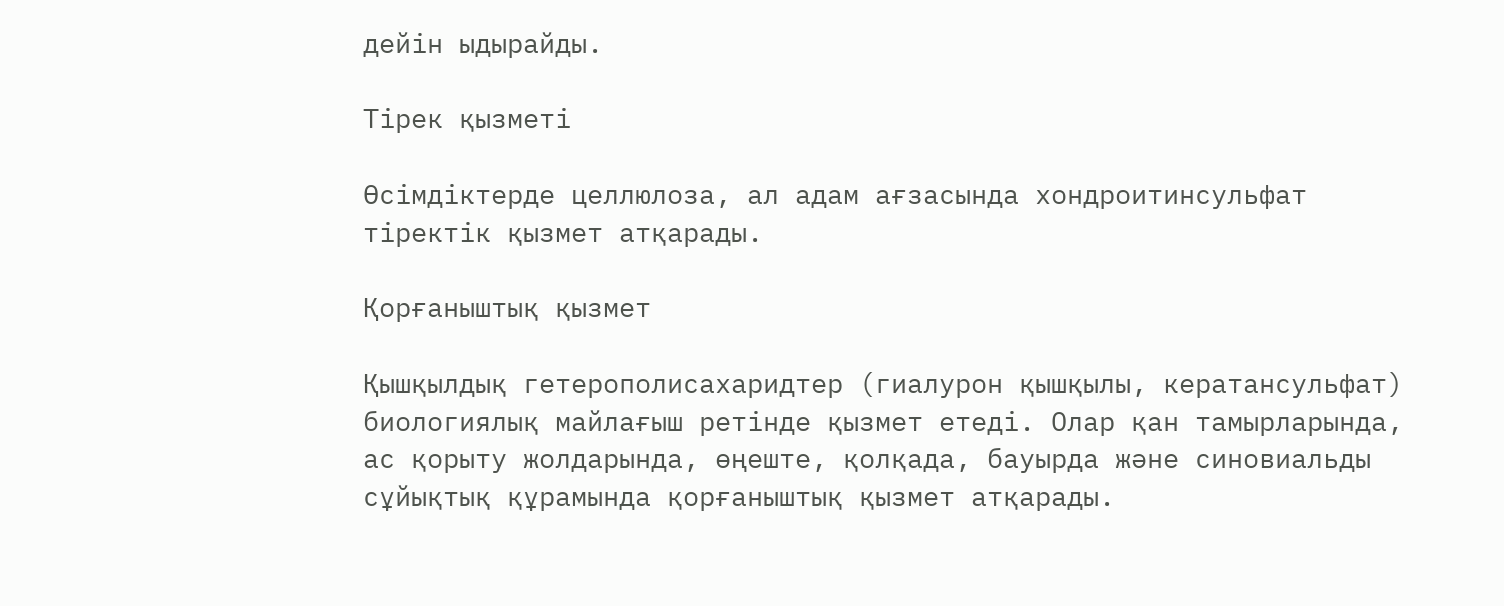дейін ыдырайды.

Тірек қызметі

Өсімдіктерде целлюлоза, ал адам ағзасында хондроитинсульфат тіректік қызмет атқарады.

Қорғаныштық қызмет

Қышқылдық гетерополисахаридтер (гиалурон қышқылы, кератансульфат) биологиялық майлағыш ретінде қызмет етеді. Олар қан тамырларында, ас қорыту жолдарында, өңеште, қолқада, бауырда және синовиальды сұйықтық құрамында қорғаныштық қызмет атқарады.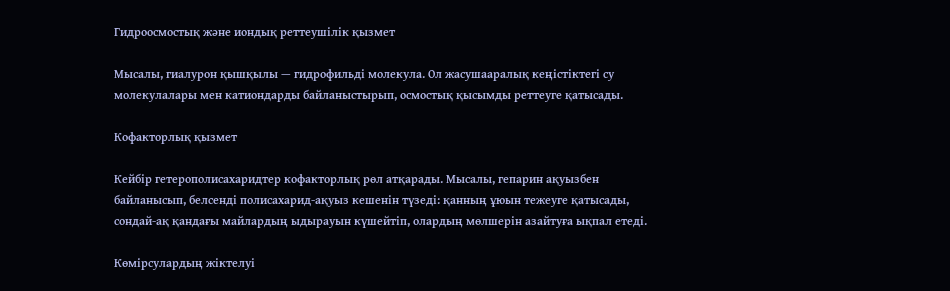Гидроосмостық және иондық реттеушілік қызмет

Мысалы, гиалурон қышқылы — гидрофильді молекула. Ол жасушааралық кеңістіктегі су молекулалары мен катиондарды байланыстырып, осмостық қысымды реттеуге қатысады.

Кофакторлық қызмет

Кейбір гетерополисахаридтер кофакторлық рөл атқарады. Мысалы, гепарин ақуызбен байланысып, белсенді полисахарид-ақуыз кешенін түзеді: қанның ұюын тежеуге қатысады, сондай-ақ қандағы майлардың ыдырауын күшейтіп, олардың мөлшерін азайтуға ықпал етеді.

Көмірсулардың жіктелуі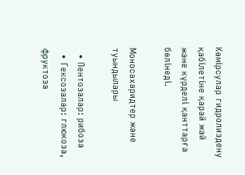Көмірсулар гидролиздену қабілетіне қарай жай және күрделі қанттарға бөлінеді.

Моносахаридтер және туындылары

  • Пентозалар: рибоза
  • Гексозалар: глюкоза, фруктоза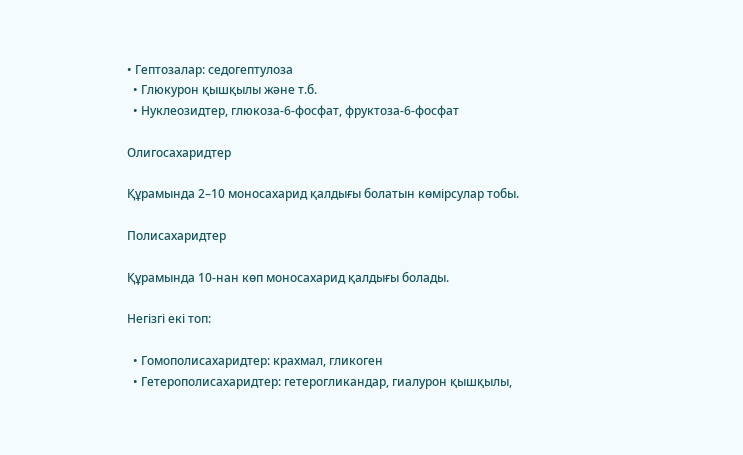• Гептозалар: седогептулоза
  • Глюкурон қышқылы және т.б.
  • Нуклеозидтер, глюкоза-6-фосфат, фруктоза-6-фосфат

Олигосахаридтер

Құрамында 2–10 моносахарид қалдығы болатын көмірсулар тобы.

Полисахаридтер

Құрамында 10-нан көп моносахарид қалдығы болады.

Негізгі екі топ:

  • Гомополисахаридтер: крахмал, гликоген
  • Гетерополисахаридтер: гетерогликандар, гиалурон қышқылы,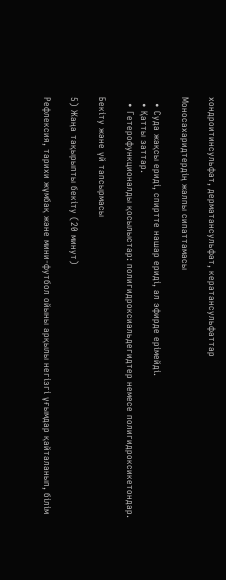хондроитинсульфат, дерматансульфат, кератансульфаттар

Моносахаридтердің жалпы сипаттамасы

  • Суда жақсы ериді, спиртте нашар ериді, ал эфирде ерімейді.
  • Қатты заттар.
  • Гетерофункционалды қосылыстар: полигидроксиальдегидтер немесе полигидроксикетондар.

Бекіту және үй тапсырмасы

5) Жаңа тақырыпты бекіту (20 минут)

Рефлексия, тарихи жұмбақ және мини-футбол ойыны арқылы негізгі ұғымдар қайталанып, білім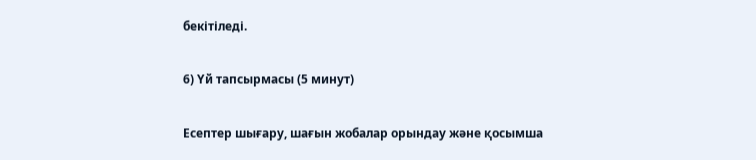бекітіледі.

6) Үй тапсырмасы (5 минут)

Есептер шығару, шағын жобалар орындау және қосымша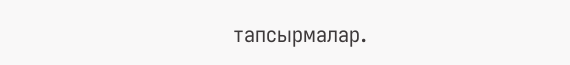тапсырмалар.